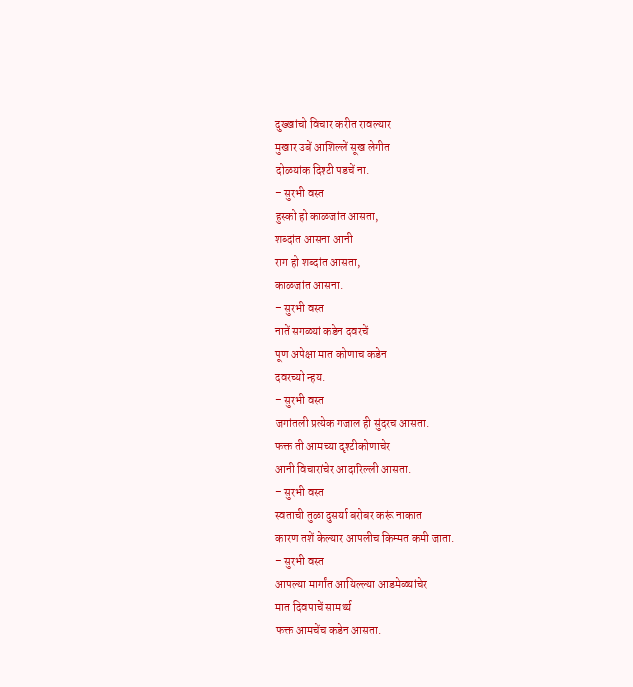दुख्खांचो विचार करीत रावल्यार
मुखार उबें आशिल्लें सूख लेगीत
दोळयांक दिश्टी पडचें ना.
– सुरभी वस्त
हुस्को हो काळजांत आसता,
शब्दांत आसना आनी
राग हो शब्दांत आसता,
काळजांत आसना.
– सुरभी वस्त
नातें सगळ्यां कडेन दवरचें
पूण अपेक्षा मात कोणाच कडेन
दवरच्यो न्हय.
– सुरभी वस्त
जगांतली प्रत्येक गजाल ही सुंदरच आसता.
फक्त ती आमच्या दृश्टीकोणाचेर
आनी विचारांचेर आदारिल्ली आसता.
– सुरभी वस्त
स्वताची तुळा दुसर्या बरोबर करूं नाकात
कारण तशें केल्यार आपलीच किम्मत कमी जाता.
– सुरभी वस्त
आपल्या मार्गांत आयिल्ल्या आडमेळ्यांचेर
मात दिवपाचें सामर्थ्य
फक्त आमचेंच कडेन आसता.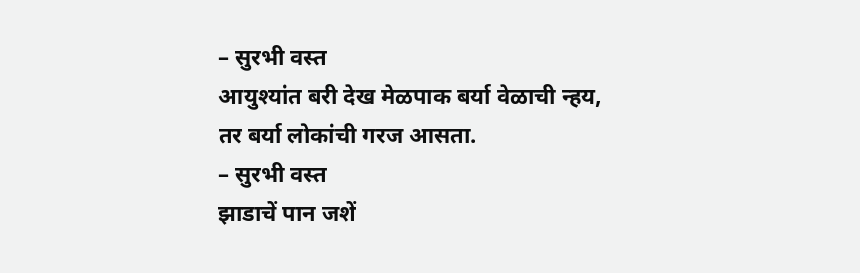– सुरभी वस्त
आयुश्यांत बरी देख मेळपाक बर्या वेळाची न्हय,
तर बर्या लोकांची गरज आसता.
– सुरभी वस्त
झाडाचें पान जशें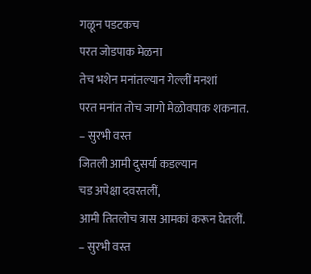गळून पडटकच
परत जोडपाक मेळना
तेच भशेन मनांतल्यान गेल्लीं मनशां
परत मनांत तोच जागो मेळोवपाक शकनात.
– सुरभी वस्त
जितली आमी दुसर्या कडल्यान
चड अपेक्षा दवरतलीं,
आमी तितलोच त्रास आमकां करून घेतलीं.
– सुरभी वस्त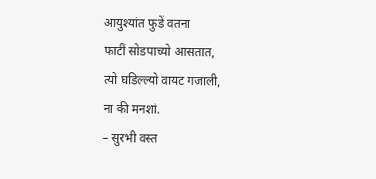आयुश्यांत फुडें वतना
फाटीं सोडपाच्यो आसतात,
त्यो घडिल्ल्यो वायट गजाली,
ना की मनशां.
– सुरभी वस्त